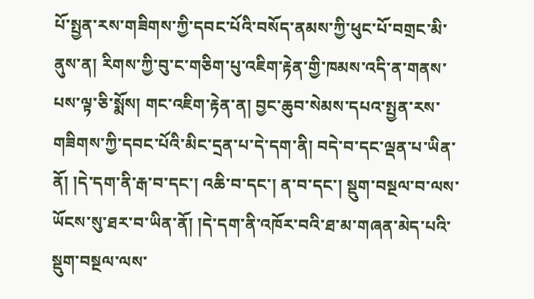པོ་སྤྱན་རས་གཟིགས་ཀྱི་དབང་པོའི་བསོད་ནམས་ཀྱི་ཕུང་པོ་བགྲང་མི་ནུས་ན། རིགས་ཀྱི་བུ་ང་གཅིག་པུ་འཇིག་རྟེན་གྱི་ཁམས་འདི་ན་གནས་པས་ལྟ་ཅི་སྨོས། གང་འཇིག་རྟེན་ན། བྱང་ཆུབ་སེམས་དཔའ་སྤྱན་རས་གཟིགས་ཀྱི་དབང་པོའི་མིང་དྲན་པ་དེ་དག་ནི། བདེ་བ་དང་ལྡན་པ་ཡིན་ནོ། །དེ་དག་ནི་རྒ་བ་དང་། འཆི་བ་དང་། ན་བ་དང་། སྡུག་བསྔལ་བ་ལས་ཡོངས་སུ་ཐར་བ་ཡིན་ནོ། །དེ་དག་ནི་འཁོར་བའི་ཐ་མ་གཞན་མེད་པའི་སྡུག་བསྔལ་ལས་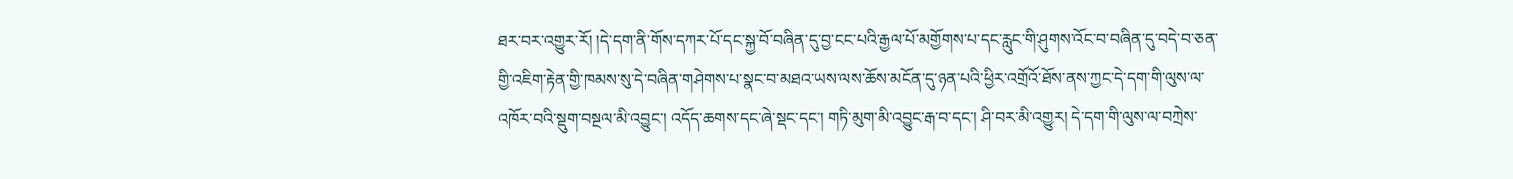ཐར་བར་འགྱུར་རོ། །དེ་དག་ནི་གོས་དཀར་པོ་དང་སྐྱ་བོ་བཞིན་དུ་བྱ་ངང་པའི་རྒྱལ་པོ་མགྱོགས་པ་དང་རླུང་གི་ཤུགས་འོང་བ་བཞིན་དུ་བདེ་བ་ཅན་གྱི་འཇིག་རྟེན་གྱི་ཁམས་སུ་དེ་བཞིན་གཤེགས་པ་སྣང་བ་མཐའ་ཡས་ལས་ཆོས་མངོན་དུ་ཉན་པའི་ཕྱིར་འགྲོའོ་ཐོས་ནས་ཀྱང་དེ་དག་གི་ལུས་ལ་འཁོར་བའི་སྡུག་བསྔལ་མི་འབྱུང་། འདོད་ཆགས་དང་ཞེ་སྡང་དང་། གཏི་མུག་མི་འབྱུང་རྒ་བ་དང་། ཤི་བར་མི་འགྱུར། དེ་དག་གི་ལུས་ལ་བཀྲེས་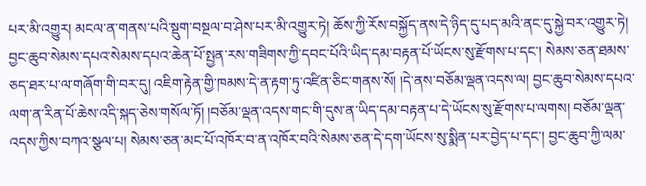པར་མི་འགྱུར། མངལ་ན་གནས་པའི་སྡུག་བསྔལ་བ་ཤེས་པར་མི་འགྱུར་ཏེ། ཆོས་ཀྱི་རོས་བསྐྱོད་ནས་དེ་ཉིད་དུ་པད་མའི་ནང་དུ་སྐྱེ་བར་འགྱུར་ཏེ། བྱང་ཆུབ་སེམས་དཔའ་སེམས་དཔའ་ཆེན་པོ་སྤྱན་རས་གཟིགས་ཀྱི་དབང་པོའི་ཡིད་དམ་བརྟན་པོ་ཡོངས་སུ་རྫོགས་པ་དང་། སེམས་ཅན་ཐམས་ཅད་ཐར་པ་ལ་གཞོག་གི་བར་དུ། འཇིག་རྟེན་གྱི་ཁམས་དེ་ན་རྟག་ཏུ་འཛིན་ཅིང་གནས་སོ། །དེ་ནས་བཅོམ་ལྡན་འདས་ལ། བྱང་ཆུབ་སེམས་དཔའ་ལག་ན་རིན་པོ་ཆེས་འདི་སྐད་ཅེས་གསོལ་ཏོ། །བཅོམ་ལྡན་འདས་གང་གི་དུས་ན་ཡིད་དམ་བརྟན་པ་དེ་ཡོངས་སུ་རྫོགས་པ་ལགས། བཅོམ་ལྡན་འདས་ཀྱིས་བཀའ་སྩལ་པ། སེམས་ཅན་མང་པོ་འཁོར་བ་ན་འཁོར་བའི་སེམས་ཅན་དེ་དག་ཡོངས་སུ་སྨིན་པར་བྱེད་པ་དང་། བྱང་ཆུབ་ཀྱི་ལམ་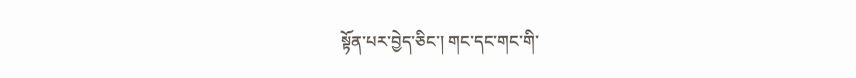སྟོན་པར་བྱེད་ཅིང་། གང་དང་གང་གི་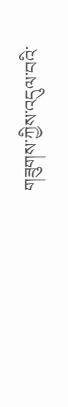གཟུགས་ཀྱིས་འདུལ་བའི་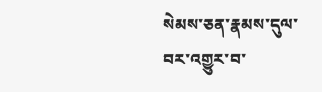སེམས་ཅན་རྣམས་དུལ་བར་འགྱུར་བ་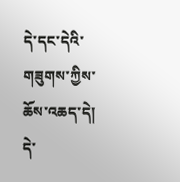དེ་དང་དེའི་གཟུགས་ཀྱིས་ཆོས་འཆད་དེ། དེ་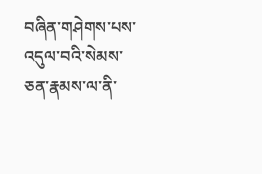བཞིན་གཤེགས་པས་འདུལ་བའི་སེམས་ཅན་རྣམས་ལ་ནི་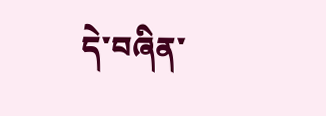དེ་བཞིན་